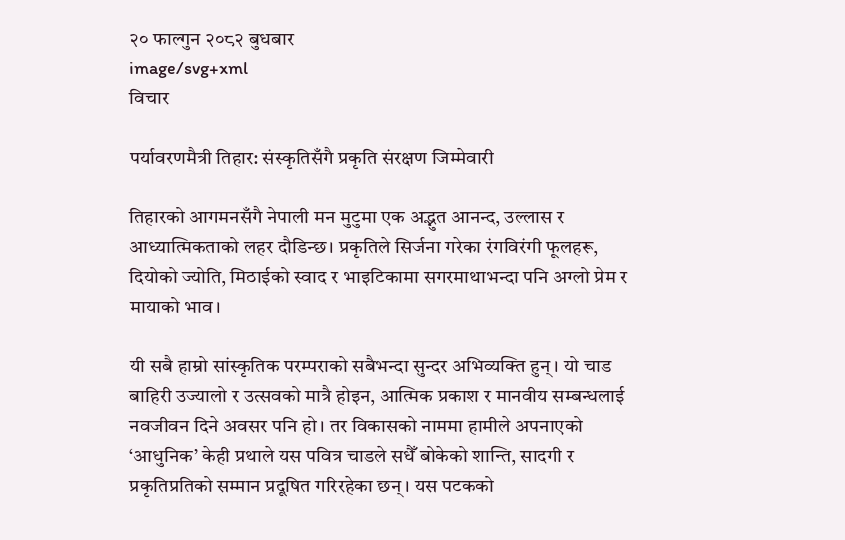२० फाल्गुन २०८२ बुधबार
image/svg+xml
विचार

पर्यावरणमैत्री तिहार: संस्कृतिसँगै प्रकृति संरक्षण जिम्मेवारी

तिहारको आगमनसँगै नेपाली मन मुटुमा एक अद्भुत आनन्द, उल्लास र आध्यात्मिकताको लहर दौडिन्छ। प्रकृतिले सिर्जना गरेका रंगविरंगी फूलहरू, दियोको ज्योति, मिठाईको स्वाद र भाइटिकामा सगरमाथाभन्दा पनि अग्लो प्रेम र मायाको भाव।

यी सबै हाम्रो सांस्कृतिक परम्पराको सबैभन्दा सुन्दर अभिव्यक्ति हुन्। यो चाड बाहिरी उज्यालो र उत्सवको मात्रै होइन, आत्मिक प्रकाश र मानवीय सम्बन्धलाई नवजीवन दिने अवसर पनि हो। तर विकासको नाममा हामीले अपनाएको ‘आधुनिक’ केही प्रथाले यस पवित्र चाडले सधैँ बोकेको शान्ति, सादगी र प्रकृतिप्रतिको सम्मान प्रदूषित गरिरहेका छन्। यस पटकको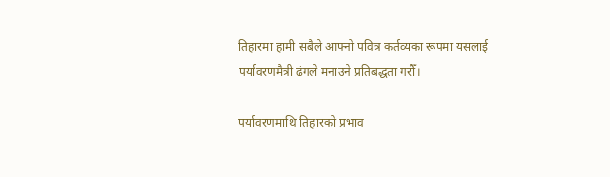तिहारमा हामी सबैले आफ्नो पवित्र कर्तव्यका रूपमा यसलाई पर्यावरणमैत्री ढंगले मनाउने प्रतिबद्धता गरौँ।

पर्यावरणमाथि तिहारको प्रभाव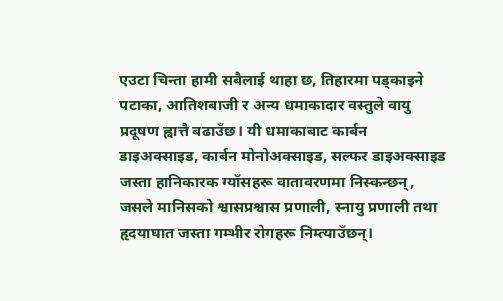एउटा चिन्ता हामी सबैलाई थाहा छ, तिहारमा पड्काइने पटाका, आतिशबाजी र अन्य धमाकादार वस्तुले वायु प्रदूषण ह्वात्तै बढाउँछ। यी धमाकाबाट कार्बन डाइअक्साइड, कार्बन मोनोअक्साइड, सल्फर डाइअक्साइड जस्ता हानिकारक ग्याँसहरू वातावरणमा निस्कन्छन्, जसले मानिसको श्वासप्रश्वास प्रणाली, स्नायु प्रणाली तथा हृदयाघात जस्ता गम्भीर रोगहरू निम्त्याउँछन्।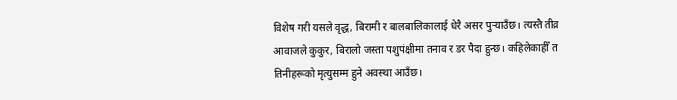विशेष गरी यसले वृद्ध, बिरामी र बालबालिकालाई धेरै असर पुर्‍याउँछ। त्यस्तै तीव्र आवाजले कुकुर, बिरालो जस्ता पशुपंक्षीमा तनाव र डर पैदा हुन्छ। कहिलेकाहीँ त तिनीहरूको मृत्युसम्म हुने अवस्था आउँछ।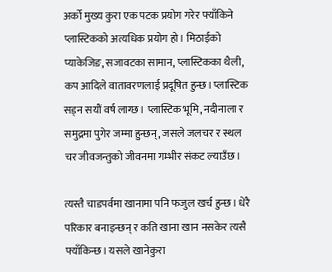अर्को मुख्य कुरा एक पटक प्रयोग गरेर फ्याँकिने प्लास्टिकको अत्यधिक प्रयोग हो। मिठाईको प्याकेजिङ, सजावटका सामान, प्लास्टिकका थैली, कप आदिले वातावरणलाई प्रदूषित हुन्छ। प्लास्टिक सड्न सयौं वर्ष लाग्छ। प्लास्टिक भूमि, नदीनाला र समुद्रमा पुगेर जम्मा हुन्छन्, जसले जलचर र स्थल चर जीवजन्तुको जीवनमा गम्भीर संकट ल्याउँछ।

त्यस्तै चाडपर्वमा खानामा पनि फजुल खर्च हुन्छ। धेरै परिकार बनाइन्छन् र कति खाना खान नसकेर त्यसै फ्याँकिन्छ। यसले खानेकुरा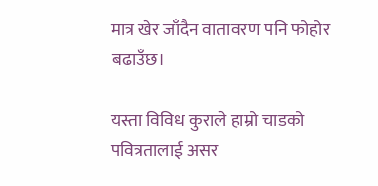मात्र खेर जाँदैन वातावरण पनि फोहोर बढाउँछ।

यस्ता विविध कुराले हाम्रो चाडको पवित्रतालाई असर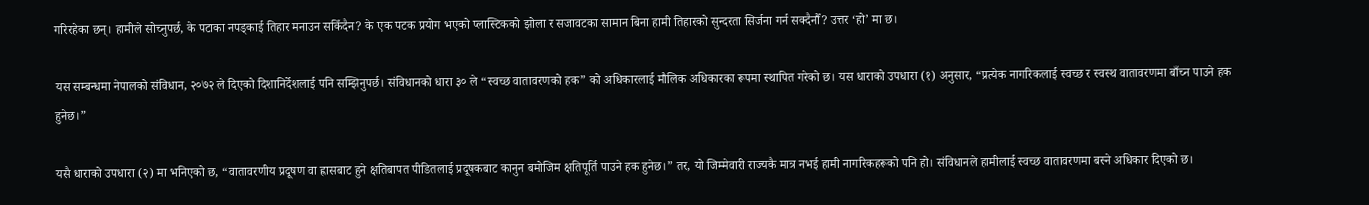गरिरहेका छन्। हामीले सोच्नुपर्छ, के पटाका नपड्काई तिहार मनाउन सकिँदैन? के एक पटक प्रयोग भएको प्लास्टिकको झोला र सजावटका सामान बिना हामी तिहारको सुन्दरता सिर्जना गर्न सक्दैनौँ? उत्तर ‘हो’ मा छ।

यस सम्बन्धमा नेपालको संविधान, २०७२ ले दिएको दिशानिर्देशलाई पनि सम्झिनुपर्छ। संविधानको धारा ३० ले “स्वच्छ वातावरणको हक” को अधिकारलाई मौलिक अधिकारका रूपमा स्थापित गरेको छ। यस धाराको उपधारा (१) अनुसार, “प्रत्येक नागरिकलाई स्वच्छ र स्वस्थ वातावरणमा बाँच्न पाउने हक हुनेछ।”

यसै धाराको उपधारा (२) मा भनिएको छ, “वातावरणीय प्रदूषण वा ह्रासबाट हुने क्षतिबापत पीडितलाई प्रदूषकबाट कानुन बमोजिम क्षतिपूर्ति पाउने हक हुनेछ।” तर, यो जिम्मेवारी राज्यकै मात्र नभई हामी नागरिकहरूको पनि हो। संविधानले हामीलाई स्वच्छ वातावरणमा बस्ने अधिकार दिएको छ।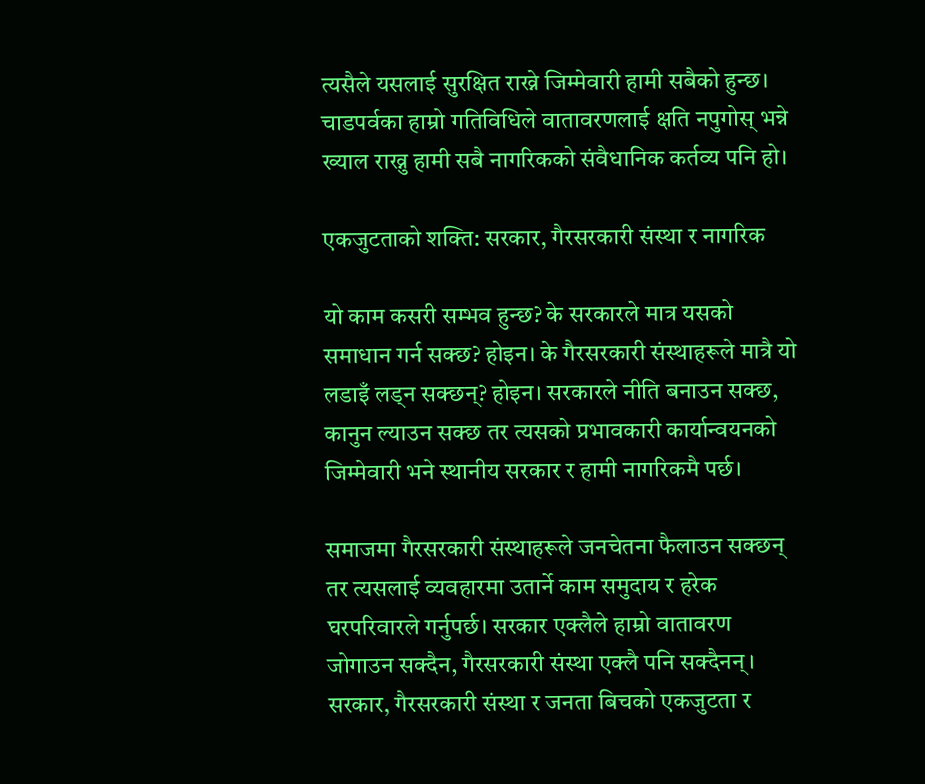त्यसैले यसलाई सुरक्षित राख्ने जिम्मेवारी हामी सबैको हुन्छ। चाडपर्वका हाम्रो गतिविधिले वातावरणलाई क्षति नपुगोस् भन्ने ख्याल राख्नु हामी सबै नागरिकको संवैधानिक कर्तव्य पनि हो।

एकजुटताको शक्ति: सरकार, गैरसरकारी संस्था र नागरिक

यो काम कसरी सम्भव हुन्छ? के सरकारले मात्र यसको समाधान गर्न सक्छ? होइन। के गैरसरकारी संस्थाहरूले मात्रै यो लडाइँ लड्न सक्छन्? होइन। सरकारले नीति बनाउन सक्छ, कानुन ल्याउन सक्छ तर त्यसको प्रभावकारी कार्यान्वयनको जिम्मेवारी भने स्थानीय सरकार र हामी नागरिकमै पर्छ।

समाजमा गैरसरकारी संस्थाहरूले जनचेतना फैलाउन सक्छन् तर त्यसलाई व्यवहारमा उतार्ने काम समुदाय र हरेक घरपरिवारले गर्नुपर्छ। सरकार एक्लैले हाम्रो वातावरण जोगाउन सक्दैन, गैरसरकारी संस्था एक्लै पनि सक्दैनन्। सरकार, गैरसरकारी संस्था र जनता बिचको एकजुटता र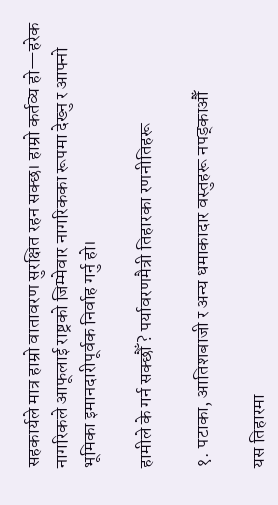सहकार्यले मात्र हाम्रो वातावरण सुरक्षित रहन सक्छ। हाम्रो कर्तव्य हो—हरेक नागरिकले आफूलाई राष्ट्रको जिम्मेवार नागरिकका रूपमा देख्नु र आफ्नो भूमिका इमानदारीपूर्वक निर्वाह गर्नु हो।

हामीले के गर्न सक्छौँ? पर्यावरणमैत्री तिहारका रणनीतिहरू

१. पटाका, आतिशबाजी र अन्य धमाकादार वस्तुहरू नपड्काऔँ

यस तिहारमा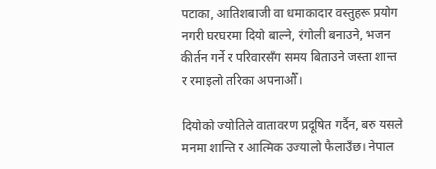पटाका, आतिशबाजी वा धमाकादार वस्तुहरू प्रयोग नगरी घरघरमा दियो बाल्ने, रंगोली बनाउने, भजन कीर्तन गर्ने र परिवारसँग समय बिताउने जस्ता शान्त र रमाइलो तरिका अपनाऔँ।

दियोको ज्योतिले वातावरण प्रदूषित गर्दैन, बरु यसले मनमा शान्ति र आत्मिक उज्यालो फैलाउँछ। नेपाल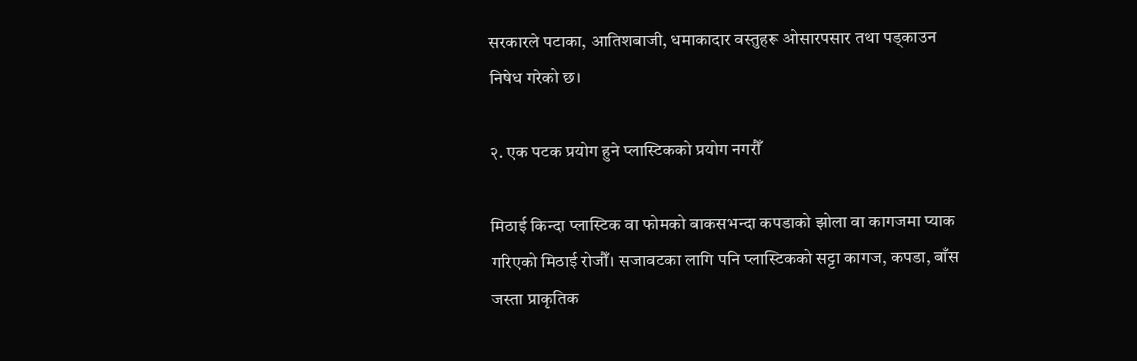सरकारले पटाका, आतिशबाजी, धमाकादार वस्तुहरू ओसारपसार तथा पड्काउन निषेध गरेको छ।

२. एक पटक प्रयोग हुने प्लास्टिकको प्रयोग नगरौँ

मिठाई किन्दा प्लास्टिक वा फोमको बाकसभन्दा कपडाको झोला वा कागजमा प्याक गरिएको मिठाई रोजौँ। सजावटका लागि पनि प्लास्टिकको सट्टा कागज, कपडा, बाँस जस्ता प्राकृतिक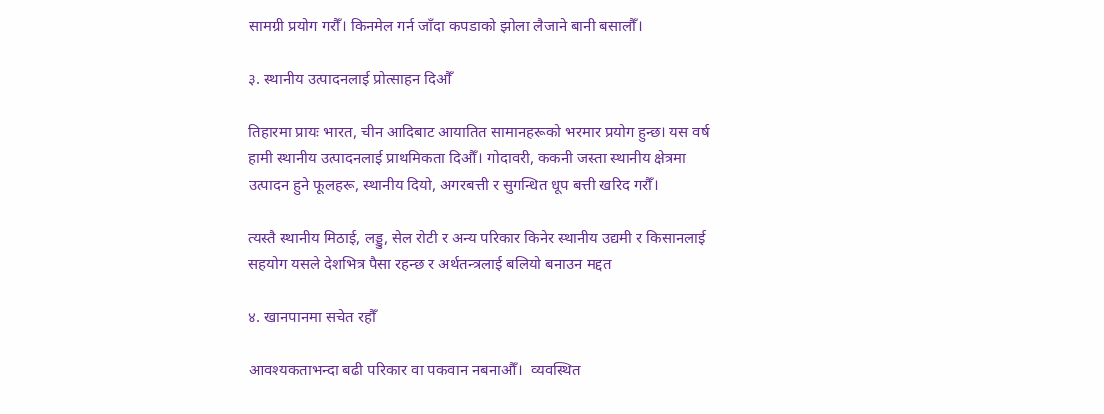सामग्री प्रयोग गरौँ। किनमेल गर्न जाँदा कपडाको झोला लैजाने बानी बसालौँ।

३. स्थानीय उत्पादनलाई प्रोत्साहन दिऔँ

तिहारमा प्रायः भारत, चीन आदिबाट आयातित सामानहरूको भरमार प्रयोग हुन्छ। यस वर्ष हामी स्थानीय उत्पादनलाई प्राथमिकता दिऔँ। गोदावरी, ककनी जस्ता स्थानीय क्षेत्रमा उत्पादन हुने फूलहरू, स्थानीय दियो, अगरबत्ती र सुगन्धित धूप बत्ती खरिद गरौँ।

त्यस्तै स्थानीय मिठाई, लड्डु, सेल रोटी र अन्य परिकार किनेर स्थानीय उद्यमी र किसानलाई सहयोग यसले देशभित्र पैसा रहन्छ र अर्थतन्त्रलाई बलियो बनाउन मद्दत

४. खानपानमा सचेत रहौँ

आवश्यकताभन्दा बढी परिकार वा पकवान नबनाऔँ।  व्यवस्थित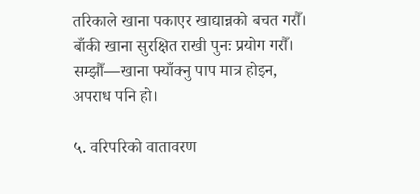तरिकाले खाना पकाएर खाद्यान्नको बचत गरौँ। बाँकी खाना सुरक्षित राखी पुनः प्रयोग गरौँ। सम्झौँ—खाना फ्याँक्नु पाप मात्र होइन, अपराध पनि हो।

५. वरिपरिको वातावरण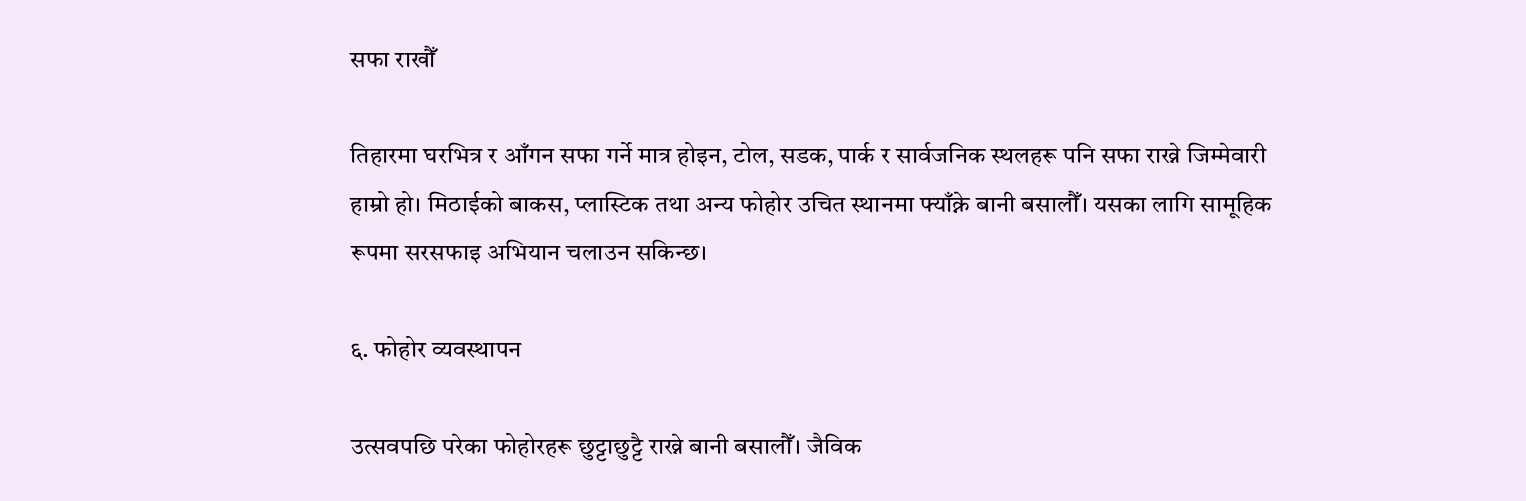सफा राखौँ

तिहारमा घरभित्र र आँगन सफा गर्ने मात्र होइन, टोल, सडक, पार्क र सार्वजनिक स्थलहरू पनि सफा राख्ने जिम्मेवारी हाम्रो हो। मिठाईको बाकस, प्लास्टिक तथा अन्य फोहोर उचित स्थानमा फ्याँक्ने बानी बसालौँ। यसका लागि सामूहिक रूपमा सरसफाइ अभियान चलाउन सकिन्छ।

६. फोहोर व्यवस्थापन

उत्सवपछि परेका फोहोरहरू छुट्टाछुट्टै राख्ने बानी बसालौँ। जैविक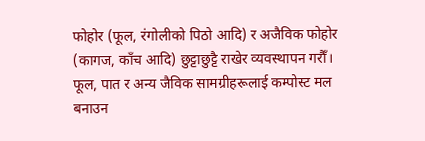फोहोर (फूल, रंगोलीको पिठो आदि) र अजैविक फोहोर (कागज, काँच आदि) छुट्टाछुट्टै राखेर व्यवस्थापन गरौँ। फूल, पात र अन्य जैविक सामग्रीहरूलाई कम्पोस्ट मल बनाउन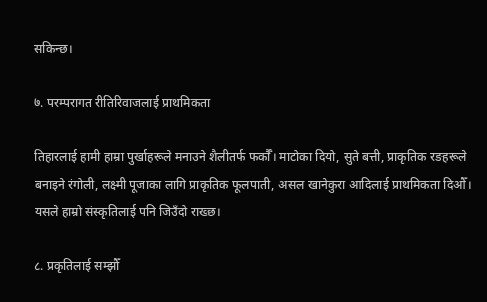सकिन्छ।

७. परम्परागत रीतिरिवाजलाई प्राथमिकता

तिहारलाई हामी हाम्रा पुर्खाहरूले मनाउने शैलीतर्फ फर्कौँ। माटोका दियो, सुते बत्ती, प्राकृतिक रङहरूले बनाइने रंगोली, लक्ष्मी पूजाका लागि प्राकृतिक फूलपाती, असल खानेकुरा आदिलाई प्राथमिकता दिऔँ। यसले हाम्रो संस्कृतिलाई पनि जिउँदो राख्छ।

८. प्रकृतिलाई सम्झौँ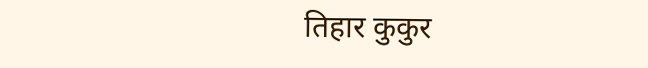तिहार कुकुर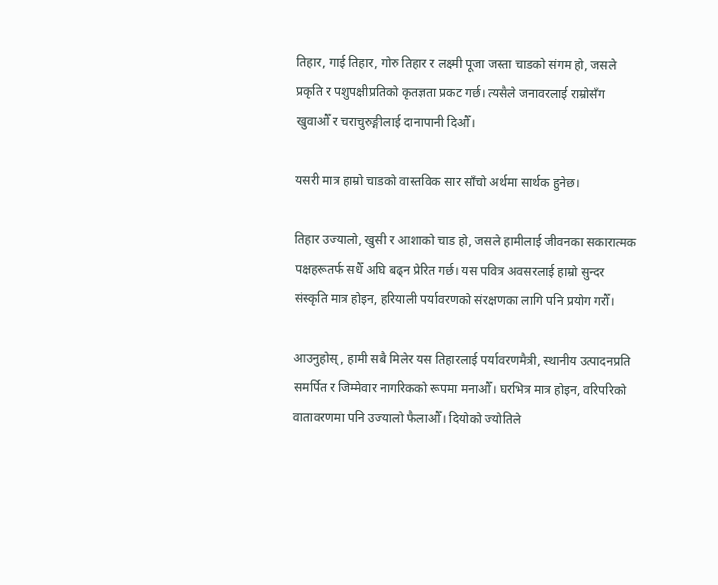तिहार, गाई तिहार, गोरु तिहार र लक्ष्मी पूजा जस्ता चाडको संगम हो, जसले प्रकृति र पशुपक्षीप्रतिको कृतज्ञता प्रकट गर्छ। त्यसैले जनावरलाई राम्रोसँग खुवाऔँ र चराचुरुङ्गीलाई दानापानी दिऔँ।

यसरी मात्र हाम्रो चाडको वास्तविक सार साँचो अर्थमा सार्थक हुनेछ।

तिहार उज्यालो, खुसी र आशाको चाड हो, जसले हामीलाई जीवनका सकारात्मक पक्षहरूतर्फ सधैँ अघि बढ्न प्रेरित गर्छ। यस पवित्र अवसरलाई हाम्रो सुन्दर संस्कृति मात्र होइन, हरियाली पर्यावरणको संरक्षणका लागि पनि प्रयोग गरौँ।

आउनुहोस्, हामी सबै मिलेर यस तिहारलाई पर्यावरणमैत्री, स्थानीय उत्पादनप्रति समर्पित र जिम्मेवार नागरिकको रूपमा मनाऔँ। घरभित्र मात्र होइन, वरिपरिको वातावरणमा पनि उज्यालो फैलाऔँ। दियोको ज्योतिले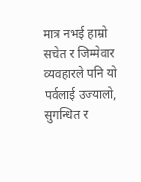मात्र नभई हाम्रो सचेत र जिम्मेवार व्यवहारले पनि यो पर्वलाई उज्यालो, सुगन्धित र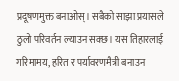प्रदूषणमुक्त बनाओस्। सबैको साझा प्रयासले ठुलो परिवर्तन ल्याउन सक्छ। यस तिहारलाई गरिमामय, हरित र पर्यावरणमैत्री बनाउन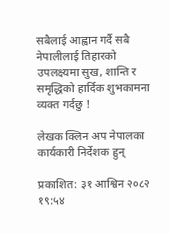सबैलाई आह्वान गर्दै सबै नेपालीलाई तिहारको उपलक्ष्यमा सुख, शान्ति र समृद्धिको हार्दिक शुभकामना व्यक्त गर्दछु !

लेखक क्लिन अप नेपालका कार्यकारी निर्देशक हुन्

प्रकाशित: ३१ आश्विन २०८२ १९:५४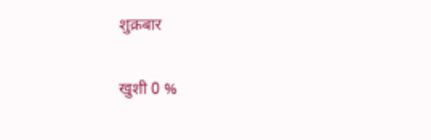शुक्रबार

खुशी 0 %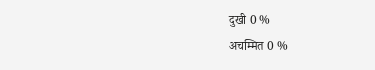दुखी 0 %
अचम्मित 0 %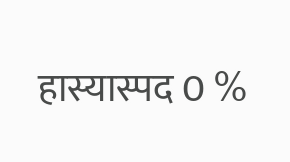हास्यास्पद 0 %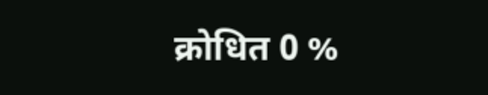क्रोधित 0 %